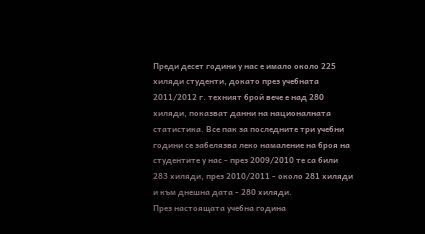Преди десет години у нас е имало около 225 хиляди студенти, докато през учебната 2011/2012 г. техният брой вече е над 280 хиляди, показват данни на националната статистика. Все пак за последните три учебни години се забелязва леко намаление на броя на студентите у нас - през 2009/2010 те са били 283 хиляди, през 2010/2011 - около 281 хиляди и към днешна дата - 280 хиляди.
През настоящата учебна година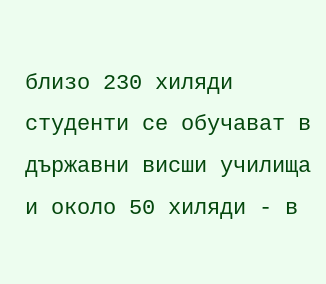близо 230 хиляди студенти се обучават в държавни висши училища и около 50 хиляди - в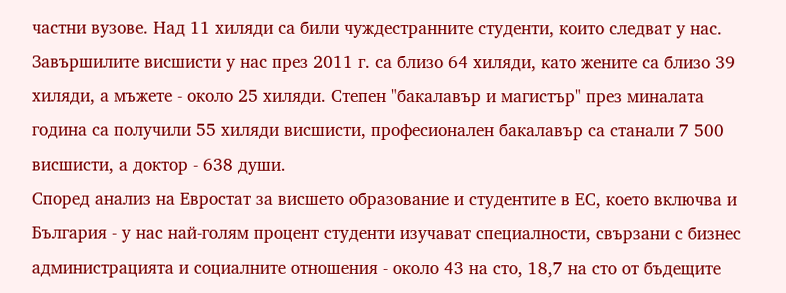частни вузове. Над 11 хиляди са били чуждестранните студенти, които следват у нас.
Завършилите висшисти у нас през 2011 г. са близо 64 хиляди, като жените са близо 39 хиляди, а мъжете - около 25 хиляди. Степен "бакалавър и магистър" през миналата година са получили 55 хиляди висшисти, професионален бакалавър са станали 7 500 висшисти, а доктор - 638 души.
Според анализ на Евростат за висшето образование и студентите в ЕС, което включва и България - у нас най-голям процент студенти изучават специалности, свързани с бизнес администрацията и социалните отношения - около 43 на сто, 18,7 на сто от бъдещите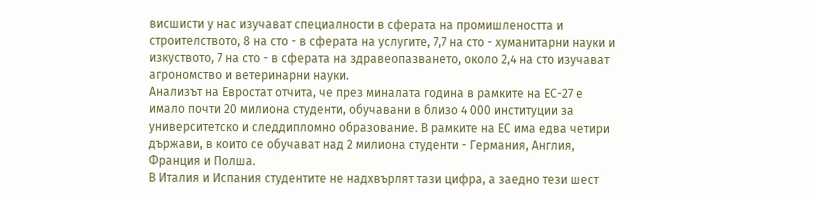висшисти у нас изучават специалности в сферата на промишлеността и строителството, 8 на сто - в сферата на услугите, 7,7 на сто - хуманитарни науки и изкуството, 7 на сто - в сферата на здравеопазването, около 2,4 на сто изучават агрономство и ветеринарни науки.
Анализът на Евростат отчита, че през миналата година в рамките на ЕС-27 е имало почти 20 милиона студенти, обучавани в близо 4 000 институции за университетско и следдипломно образование. В рамките на ЕС има едва четири държави, в които се обучават над 2 милиона студенти - Германия, Англия, Франция и Полша.
В Италия и Испания студентите не надхвърлят тази цифра, а заедно тези шест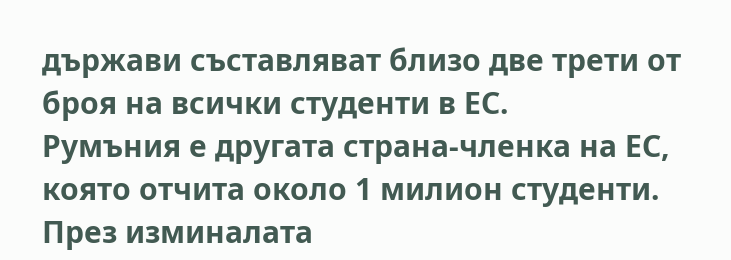държави съставляват близо две трети от броя на всички студенти в ЕС.
Румъния е другата страна-членка на ЕС, която отчита около 1 милион студенти.
През изминалата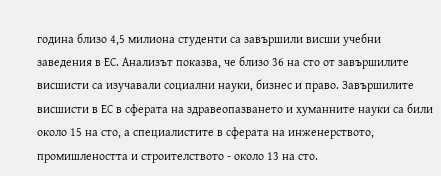година близо 4,5 милиона студенти са завършили висши учебни заведения в ЕС. Анализът показва, че близо 36 на сто от завършилите висшисти са изучавали социални науки, бизнес и право. Завършилите висшисти в ЕС в сферата на здравеопазването и хуманните науки са били около 15 на сто, а специалистите в сферата на инженерството, промишлеността и строителството - около 13 на сто.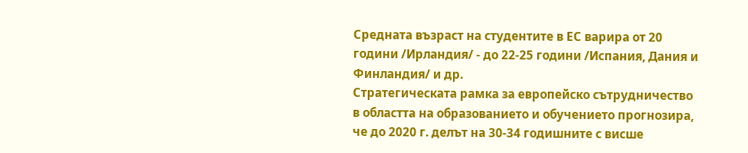Средната възраст на студентите в ЕС варира от 20 години /Ирландия/ - до 22-25 години /Испания, Дания и Финландия/ и др.
Стратегическата рамка за европейско сътрудничество в областта на образованието и обучението прогнозира, че до 2020 г. делът на 30-34 годишните с висше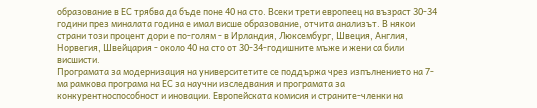образование в ЕС трябва да бъде поне 40 на сто. Всеки трети европеец на възраст 30-34 години през миналата година е имал висше образование, отчита анализът. В някои страни този процент дори е по-голям - в Ирландия, Люксембург, Швеция, Англия, Норвегия, Швейцария - около 40 на сто от 30-34-годишните мъже и жени са били висшисти.
Програмата за модернизация на университетите се поддържа чрез изпълнението на 7-ма рамкова програма на ЕС за научни изследвания и програмата за конкурентноспособност и иновации. Европейската комисия и страните-членки на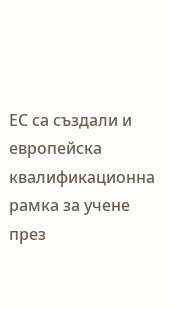ЕС са създали и европейска квалификационна рамка за учене през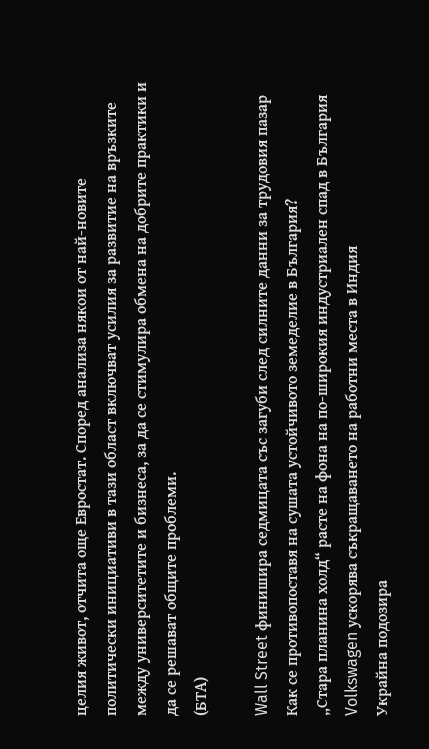целия живот, отчита още Евростат. Според анализа някои от най-новите политически инициативи в тази област включват усилия за развитие на връзките между университетите и бизнеса, за да се стимулира обмена на добрите практики и да се решават общите проблеми.
(БТА)

Wall Street финишира седмицата със загуби след силните данни за трудовия пазар
Как се противопоставя на сушата устойчивото земеделие в България?
„Стара планина холд“ расте на фона на по-широкия индустриален спад в България
Volkswagen ускорява съкращаването на работни места в Индия
Украйна подозира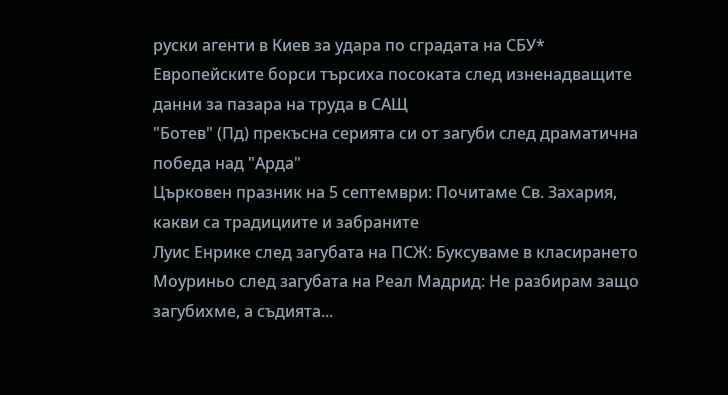руски агенти в Киев за удара по сградата на СБУ*
Европейските борси търсиха посоката след изненадващите данни за пазара на труда в САЩ
"Ботев" (Пд) прекъсна серията си от загуби след драматична победа над "Арда"
Църковен празник на 5 септември: Почитаме Св. Захария, какви са традициите и забраните
Луис Енрике след загубата на ПСЖ: Буксуваме в класирането
Моуриньо след загубата на Реал Мадрид: Не разбирам защо загубихме, а съдията...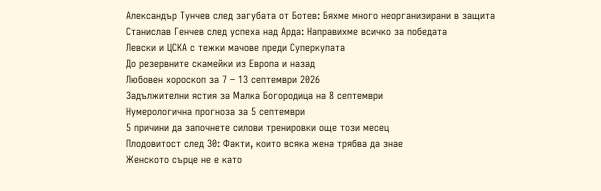Александър Тунчев след загубата от Ботев: Бяхме много неорганизирани в защита
Станислав Генчев след успеха над Арда: Направихме всичко за победата
Левски и ЦСКА с тежки мачове преди Суперкупата
До резервните скамейки из Европа и назад
Любовен хороскоп за 7 – 13 септември 2026
Задължителни ястия за Малка Богородица на 8 септември
Нумерологична прогноза за 5 септември
5 причини да започнете силови тренировки още този месец
Плодовитост след 30: Факти, които всяка жена трябва да знае
Женското сърце не е като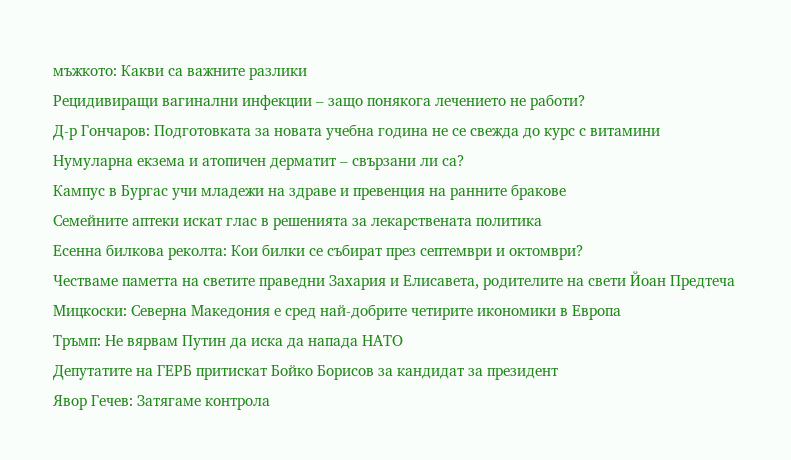мъжкото: Какви са важните разлики
Рецидивиращи вагинални инфекции – защо понякога лечението не работи?
Д-р Гончаров: Подготовката за новата учебна година не се свежда до курс с витамини
Нумуларна екзема и атопичен дерматит – свързани ли са?
Кампус в Бургас учи младежи на здраве и превенция на ранните бракове
Семейните аптеки искат глас в решенията за лекарствената политика
Есенна билкова реколта: Кои билки се събират през септември и октомври?
Честваме паметта на светите праведни Захария и Елисавета, родителите на свети Йоан Предтеча
Мицкоски: Северна Македония е сред най-добрите четирите икономики в Европа
Тръмп: Не вярвам Путин да иска да напада НАТО
Депутатите на ГЕРБ притискат Бойко Борисов за кандидат за президент
Явор Гечев: Затягаме контрола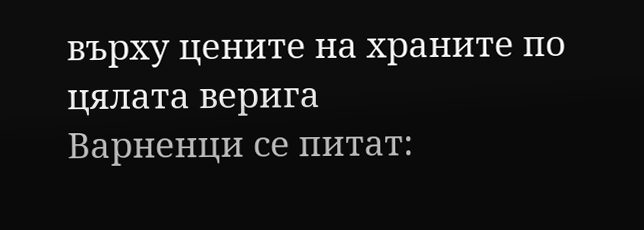върху цените на храните по цялата верига
Варненци се питат: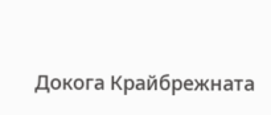Докога Крайбрежната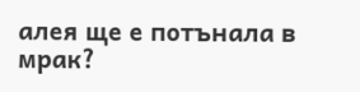алея ще е потънала в мрак?